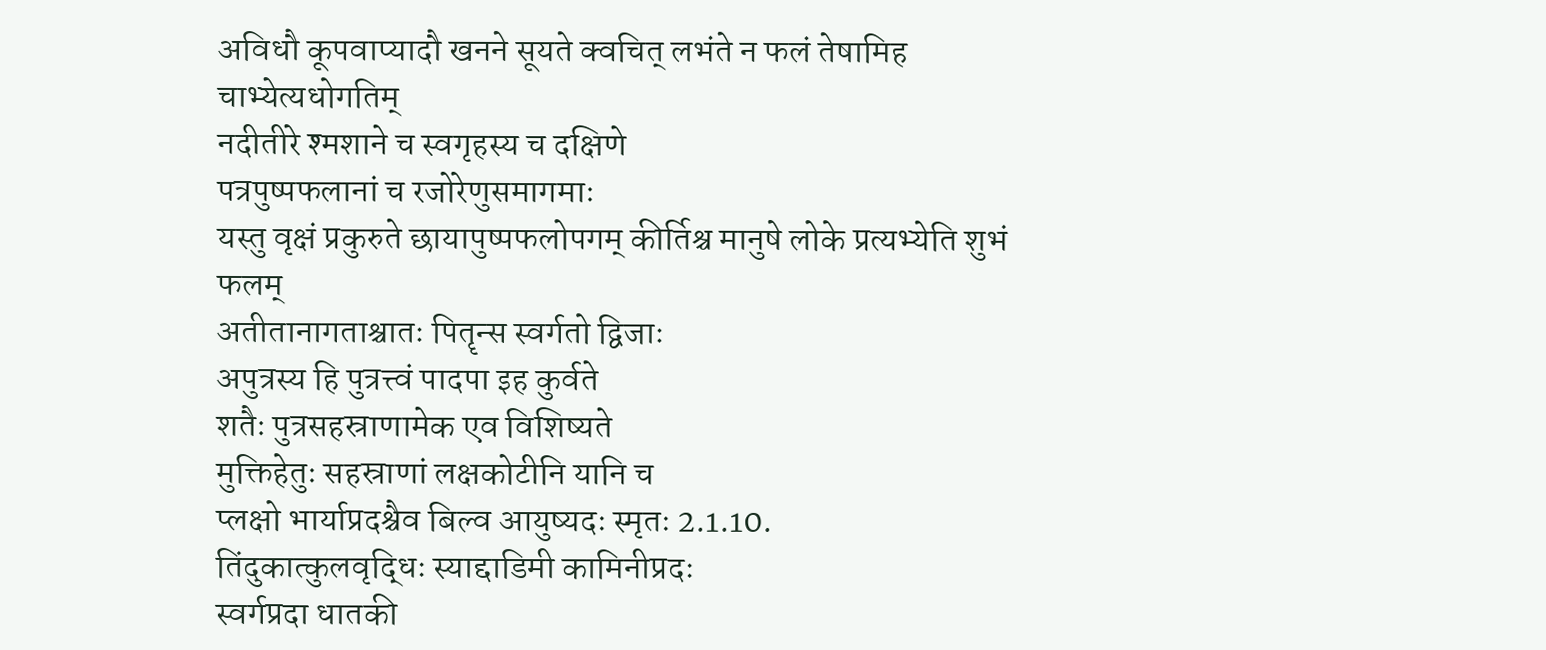अविधौ कूपवाप्यादौ खनने सूयते क्वचित् लभंते न फलं तेषामिह चाभ्येत्यधोगतिम्
नदीतीरे श्मशाने च स्वगृहस्य च दक्षिणे
पत्रपुष्पफलानां च रजोरेणुसमागमाः
यस्तु वृक्षं प्रकुरुते छायापुष्पफलोपगम् कीर्तिश्च मानुषे लोके प्रत्यभ्येति शुभं फलम्
अतीतानागताश्चातः पितॄन्स स्वर्गतो द्विजाः
अपुत्रस्य हि पुत्रत्त्वं पादपा इह कुर्वते
शतैः पुत्रसहस्राणामेक एव विशिष्यते
मुक्तिहेतुः सहस्राणां लक्षकोटीनि यानि च
प्लक्षो भार्याप्रदश्चैव बिल्व आयुष्यदः स्मृतः 2.1.10.
तिंदुकात्कुलवृद्धिः स्याद्दाडिमी कामिनीप्रदः
स्वर्गप्रदा धातकी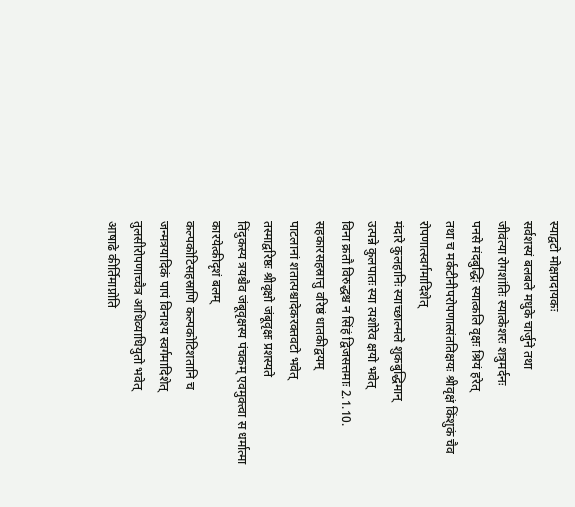स्याद्वटो मोक्षप्रदायकः
सर्वशस्यं बलबले मधुके चार्जुने तथा
जीवंत्या रोगशांतिः स्यात्केशरः शत्रुमर्दनः
पनसे मंदबुद्धिः स्यात्कलि वृक्षः श्रियं हरेत्
तथा च मर्कटीनीपरोपणात्संततिक्षयः श्रीवृक्षं किंशुकं चैव रोपणात्स्वर्गमादिशेत्
मंदारे कुलहानिः स्याच्छाल्मले शुकबुद्धिमान्
उत्पन्ने कुलपातः स्या त्पशोरेव क्षयो भवेत्
विना क्रतौ विरुद्धश्च न सिंहं द्विजसत्तमाः 2.1.10.
सहकारसहस्रात्तु वरिष्ठं धातकीद्वयम्
पाटलानां शतात्पश्चादेकरक्तवटो भवेत्
तस्माद्वरिष्ठः श्रीवृक्षो जंबूवृक्षः प्रशस्यते
तिंदुकस्य त्रयश्चैव जंबूवृक्षस्य पंचकम् एवमुक्त्वा स धर्मात्मा कारयेत्कीदृशं बलम्
कल्पकोटिसहस्राणि कल्पकोटिशतानि च
जन्मत्रयादिकं पापं विनाश्य स्वर्गमादिशेत्
तुलसीरोपणाच्चैत्र आधिव्याधियुतो भवेत्
आषाढे कीर्तिमाप्नोति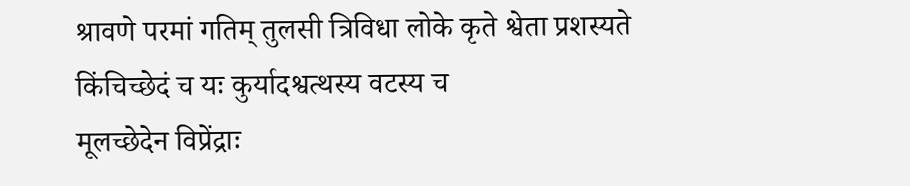श्रावणे परमां गतिम् तुलसी त्रिविधा लोके कृते श्वेता प्रशस्यते
किंचिच्छेदं च यः कुर्यादश्वत्थस्य वटस्य च
मूलच्छेदेन विप्रेंद्राः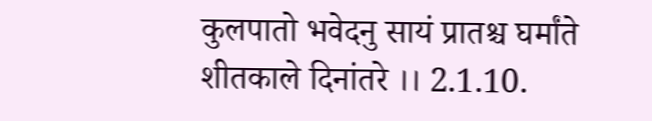कुलपातो भवेदनु सायं प्रातश्च घर्मांते शीतकाले दिनांतरे ।। 2.1.10.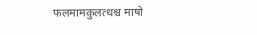फलमामकुलत्थश्च माषो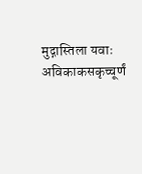मुद्गास्तिला यवाः
अविकाकसकृच्चूर्णं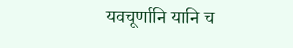यवचूर्णानि यानि च